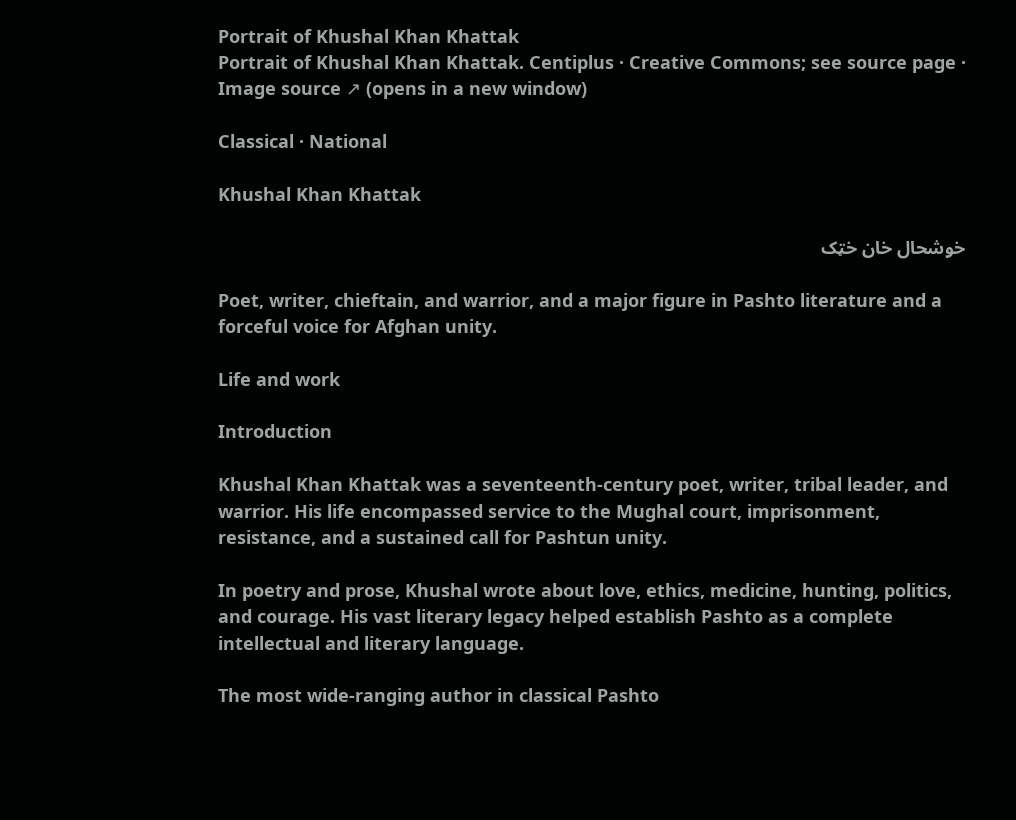Portrait of Khushal Khan Khattak
Portrait of Khushal Khan Khattak. Centiplus · Creative Commons; see source page · Image source ↗ (opens in a new window)

Classical · National

Khushal Khan Khattak

خوشحال خان خټک

Poet, writer, chieftain, and warrior, and a major figure in Pashto literature and a forceful voice for Afghan unity.

Life and work

Introduction

Khushal Khan Khattak was a seventeenth-century poet, writer, tribal leader, and warrior. His life encompassed service to the Mughal court, imprisonment, resistance, and a sustained call for Pashtun unity.

In poetry and prose, Khushal wrote about love, ethics, medicine, hunting, politics, and courage. His vast literary legacy helped establish Pashto as a complete intellectual and literary language.

The most wide-ranging author in classical Pashto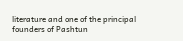literature and one of the principal founders of Pashtun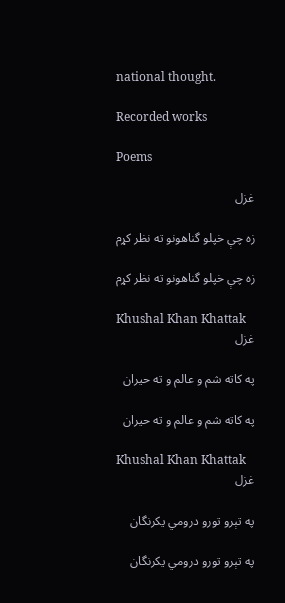national thought.

Recorded works

Poems

غزل

زه چې خپلو گناهونو ته نظر کړم

زه چې خپلو گناهونو ته نظر کړم

Khushal Khan Khattak
غزل

په کاته شم و عالم و ته حيران

په کاته شم و عالم و ته حيران

Khushal Khan Khattak
غزل

په تېرو تورو درومي يکرنگان

په تېرو تورو درومي يکرنگان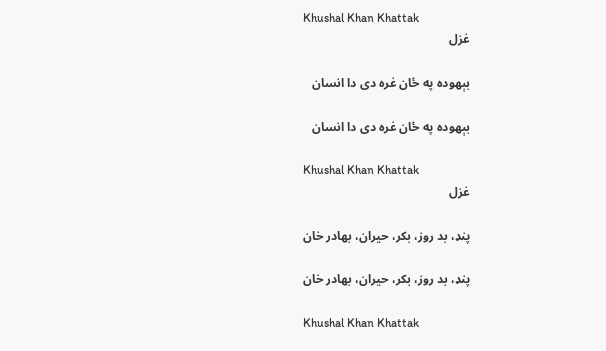Khushal Khan Khattak
غزل

بېهوده په ځان غره دی دا انسان

بېهوده په ځان غره دی دا انسان

Khushal Khan Khattak
غزل

پنډ، بد روز، بکر، حيران، بهادر خان

پنډ، بد روز، بکر، حيران، بهادر خان

Khushal Khan Khattak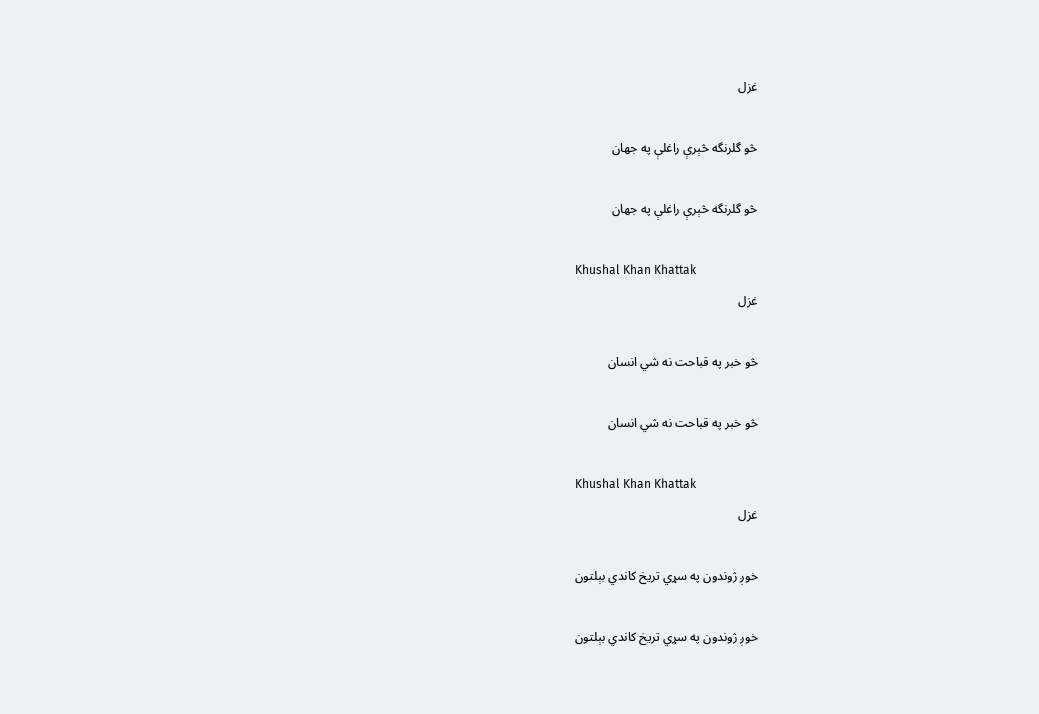غزل

څو گلرنگه څېرې راغلې په جهان

څو گلرنگه څېرې راغلې په جهان

Khushal Khan Khattak
غزل

څو خبر په قباحت نه شي انسان

څو خبر په قباحت نه شي انسان

Khushal Khan Khattak
غزل

خوږ ژوندون په سړي تريخ کاندي بېلتون

خوږ ژوندون په سړي تريخ کاندي بېلتون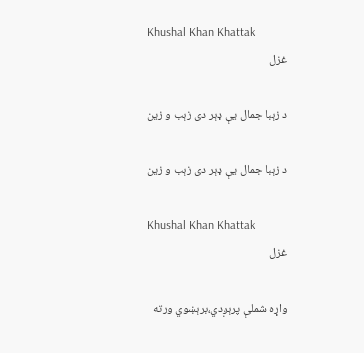Khushal Khan Khattak
غزل

د زېبا جمال يې ډېر دی زېب و زين

د زېبا جمال يې ډېر دی زېب و زين

Khushal Khan Khattak
غزل

واړه شملې پرېږدي،برېښوي ورته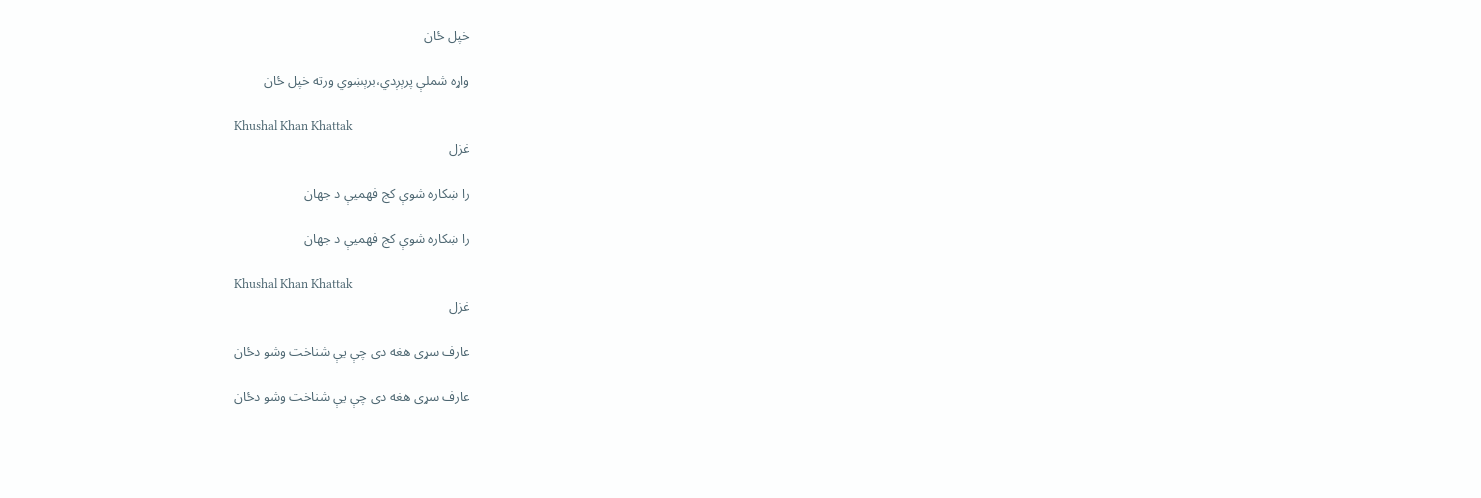خپل ځان

واړه شملې پرېږدي،برېښوي ورته خپل ځان

Khushal Khan Khattak
غزل

را ښکاره شوې کج فهميې د جهان

را ښکاره شوې کج فهميې د جهان

Khushal Khan Khattak
غزل

عارف سړی هغه دی چې يې شناخت وشو دځان

عارف سړی هغه دی چې يې شناخت وشو دځان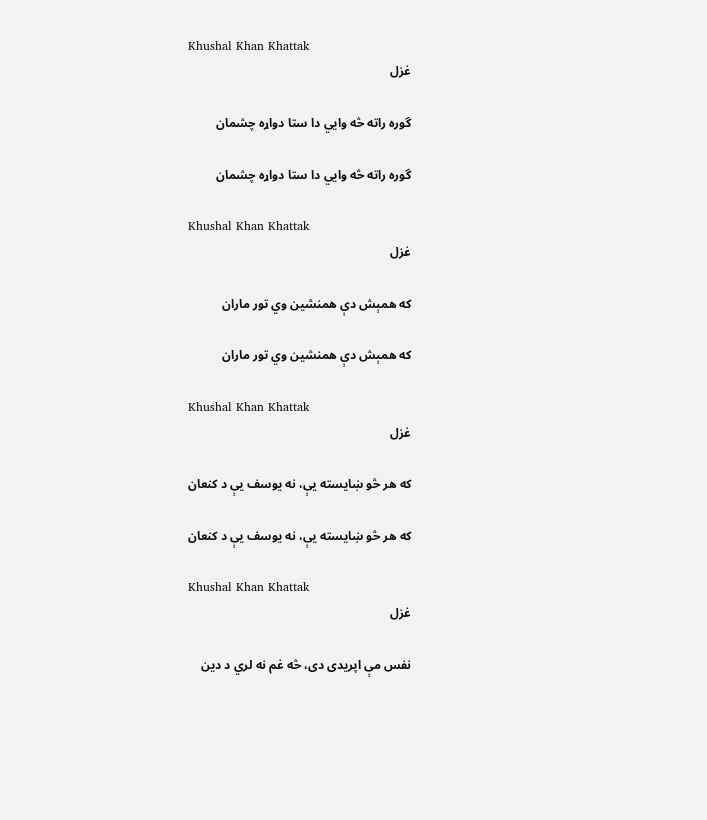Khushal Khan Khattak
غزل

گوره راته څه وايي دا ستا دواړه چشمان

گوره راته څه وايي دا ستا دواړه چشمان

Khushal Khan Khattak
غزل

که همېش دې همنشين وي تور ماران

که همېش دې همنشين وي تور ماران

Khushal Khan Khattak
غزل

که هر څو ښايسته يې، نه يوسف يې د کنعان

که هر څو ښايسته يې، نه يوسف يې د کنعان

Khushal Khan Khattak
غزل

نفس مې اپريدی دی، څه غم نه لري د دين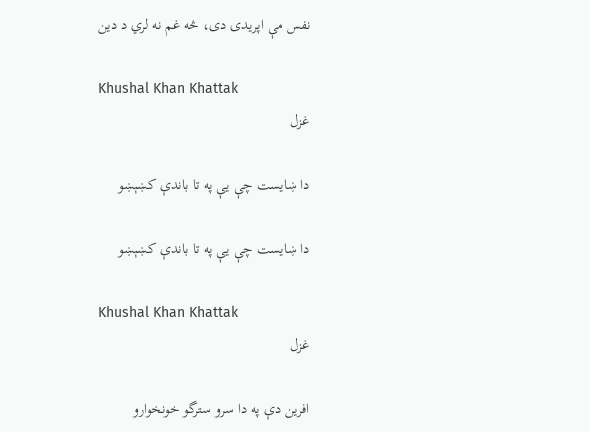نفس مې اپريدی دی، څه غم نه لري د دين

Khushal Khan Khattak
غزل

دا ښايست چې يې په تا باندې کښېښو

دا ښايست چې يې په تا باندې کښېښو

Khushal Khan Khattak
غزل

افرين دې په دا سرو سترگو خونخوارو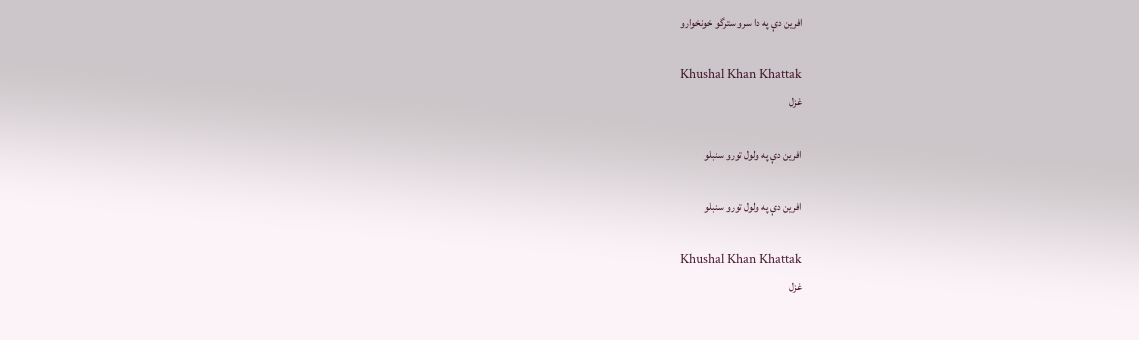افرين دې په دا سرو سترگو خونخوارو

Khushal Khan Khattak
غزل

افرين دې په ولول تورو سنبلو

افرين دې په ولول تورو سنبلو

Khushal Khan Khattak
غزل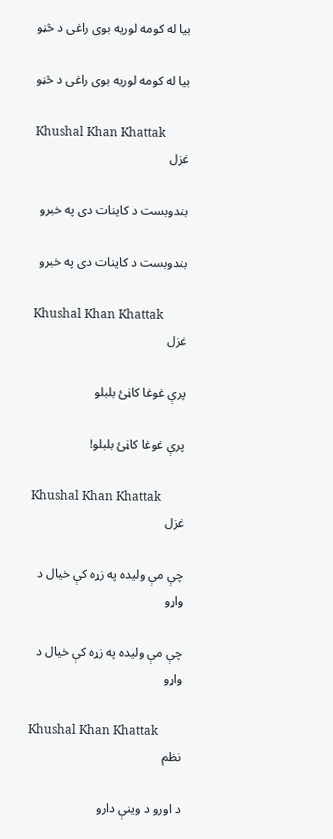بيا له کومه لوريه بوی راغی د څڼو

بيا له کومه لوريه بوی راغی د څڼو

Khushal Khan Khattak
غزل

بندوبست د کاينات دی په خبرو

بندوبست د کاينات دی په خبرو

Khushal Khan Khattak
غزل

پرې غوغا کاڼئ بلبلو

پرې غوغا کاڼئ بلبلو!

Khushal Khan Khattak
غزل

چې مې وليده په زړه کې خيال د واړو

چې مې وليده په زړه کې خيال د واړو

Khushal Khan Khattak
نظم

د اورو د وينې دارو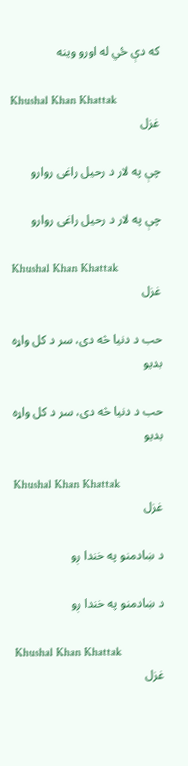که دې ځي له اورو وينه

Khushal Khan Khattak
غزل

چې په لار د رحيل راغی روارو

چې په لار د رحيل راغی روارو

Khushal Khan Khattak
غزل

حب د دنيا څه دی، سر د کل واړه بديو

حب د دنيا څه دی، سر د کل واړه بديو

Khushal Khan Khattak
غزل

د ښادمنو په خندا ږو

د ښادمنو په خندا ږو

Khushal Khan Khattak
غزل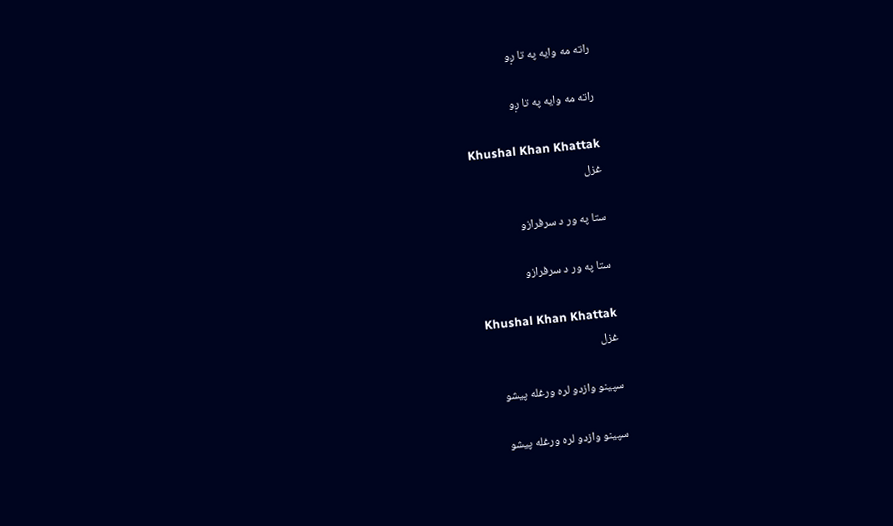راته مه وايه په تا ږو

راته مه وايه په تا ږو

Khushal Khan Khattak
غزل

ستا په ور د سرفرازو

ستا په ور د سرفرازو

Khushal Khan Khattak
غزل

سپينو وازدو لره ورغله پيشو

سپينو وازدو لره ورغله پيشو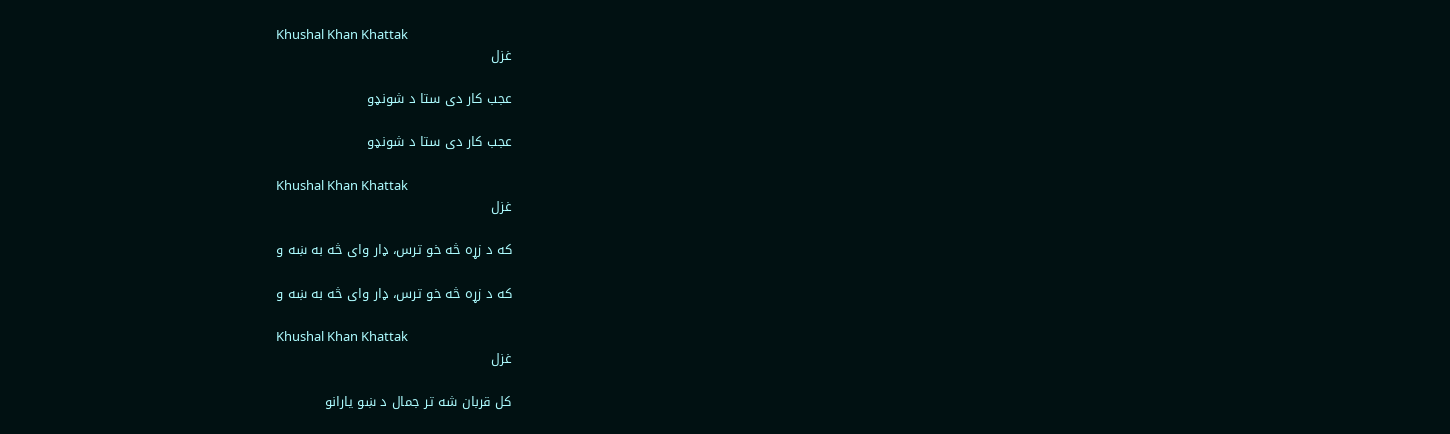Khushal Khan Khattak
غزل

عجب کار دی ستا د شونډو

عجب کار دی ستا د شونډو

Khushal Khan Khattak
غزل

که د زړه څه خو ترس، ډار وای څه به ښه و

که د زړه څه خو ترس، ډار وای څه به ښه و

Khushal Khan Khattak
غزل

کل قربان شه تر جمال د ښو يارانو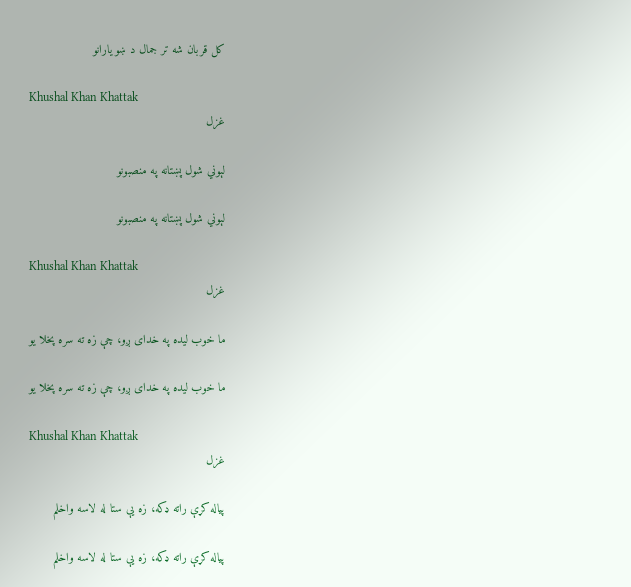کل قربان شه تر جمال د ښو يارانو

Khushal Khan Khattak
غزل

لېوني شول پښتانه په منصبونو

لېوني شول پښتانه په منصبونو

Khushal Khan Khattak
غزل

ما خوب ليده په خدای ږو، چې زه ته سره پخلا يو

ما خوب ليده په خدای ږو، چې زه ته سره پخلا يو

Khushal Khan Khattak
غزل

پياله کړې راته ډکه، زه يې ستا له لاسه واخلم

پياله کړې راته ډکه، زه يې ستا له لاسه واخلم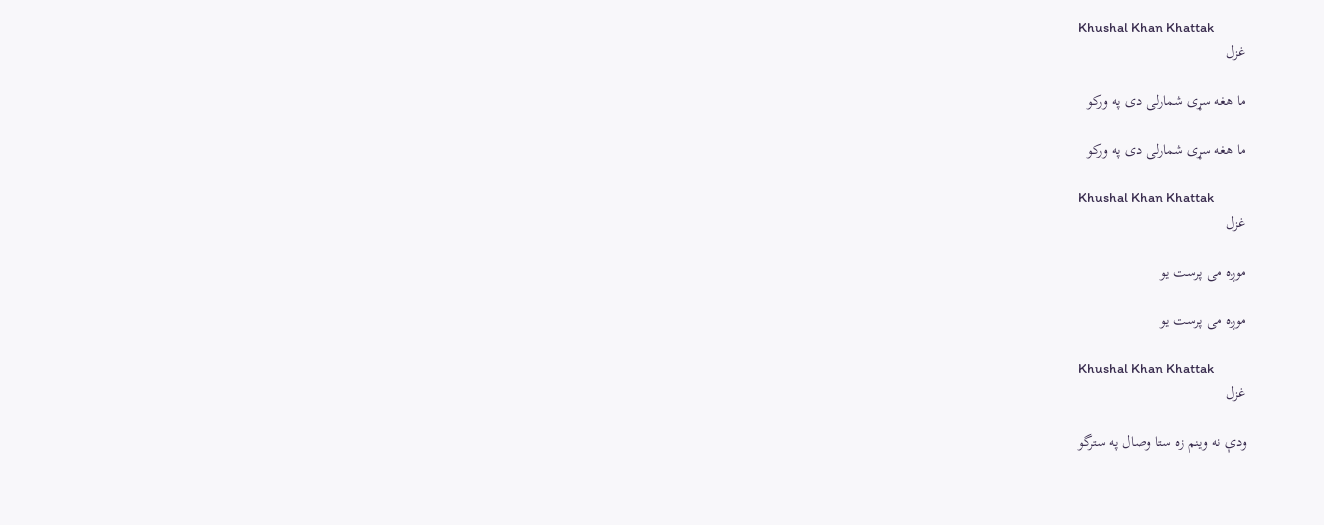Khushal Khan Khattak
غزل

ما هغه سړی شمارلی دی په ورکو

ما هغه سړی شمارلی دی په ورکو

Khushal Khan Khattak
غزل

موږه می پرست يو

موږه می پرست يو

Khushal Khan Khattak
غزل

ودې نه وينم زه ستا وصال په سترگو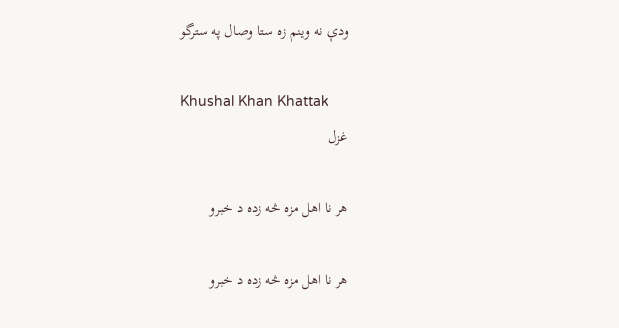ودې نه وينم زه ستا وصال په سترگو

Khushal Khan Khattak
غزل

هر نا اهل مزه څه زده د خبرو

هر نا اهل مزه څه زده د خبرو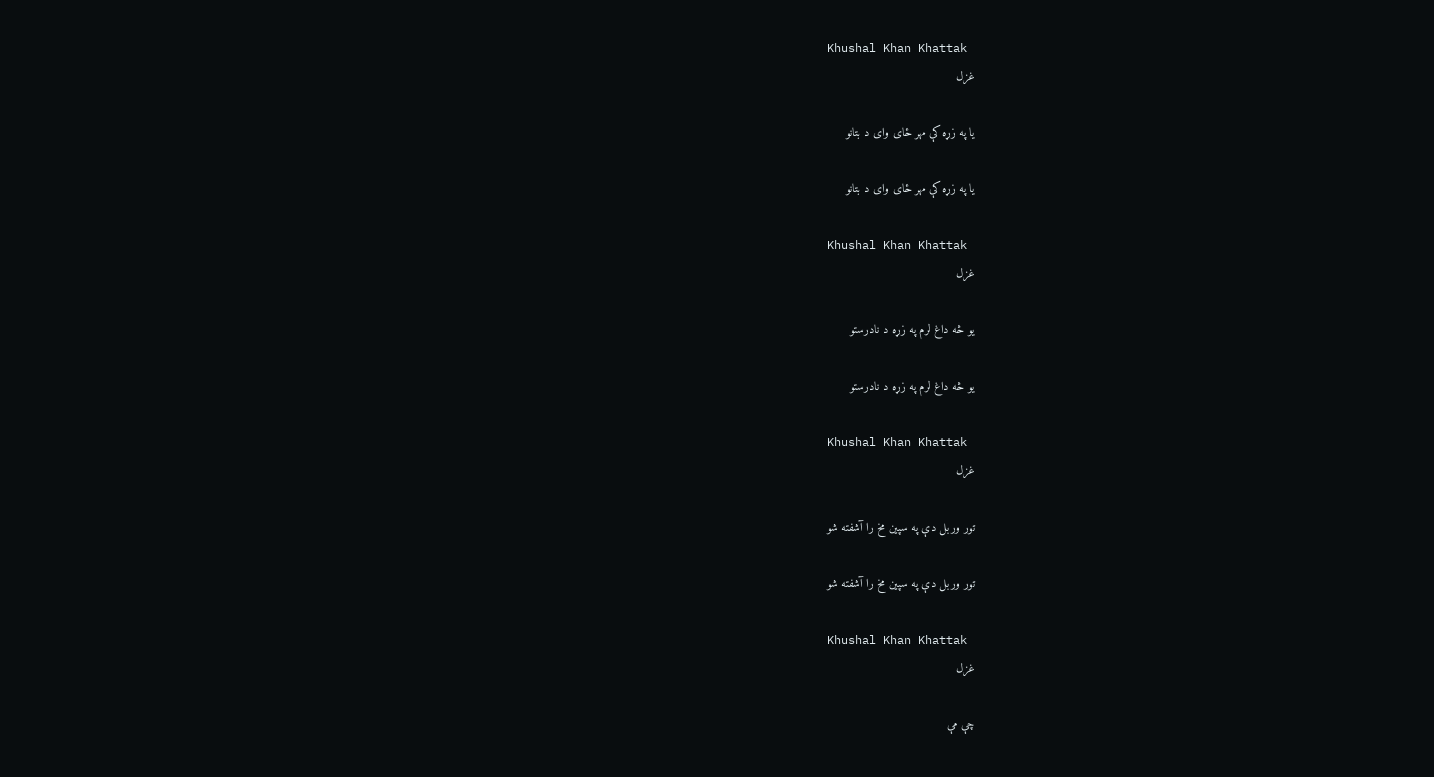Khushal Khan Khattak
غزل

يا په زړه کې مهر ځای وای د بتانو

يا په زړه کې مهر ځای وای د بتانو

Khushal Khan Khattak
غزل

يو څه داغ لرم په زړه د نادرستو

يو څه داغ لرم په زړه د نادرستو

Khushal Khan Khattak
غزل

تور وربل دې په سپين مخ را آشفته شو

تور وربل دې په سپين مخ را آشفته شو

Khushal Khan Khattak
غزل

چې مې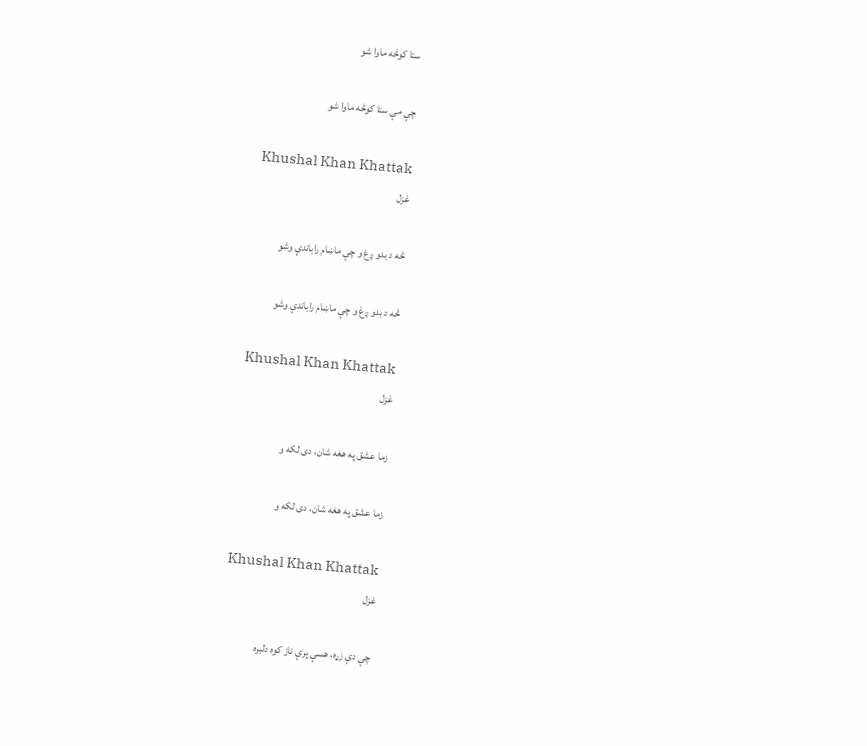ستا کوڅه ماوا شو

چې مې ستا کوڅه ماوا شو

Khushal Khan Khattak
غزل

څه د بدو ږغ و چې ماښام راباندې وشو

څه د بدو ږغ و چې ماښام راباندې وشو

Khushal Khan Khattak
غزل

زما عشق په هغه شان، دی لکه و

زما عشق په هغه شان، دی لکه و

Khushal Khan Khattak
غزل

چې دې زړه، هسې پرې ناز کوه دلبره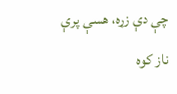چې دې زړه، هسې پرې ناز کوه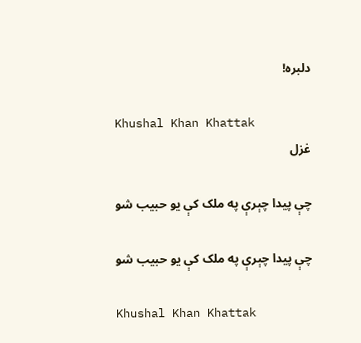دلبره!

Khushal Khan Khattak
غزل

چې پيدا چېرې په ملک کې يو حبيب شو

چې پيدا چېرې په ملک کې يو حبيب شو

Khushal Khan Khattak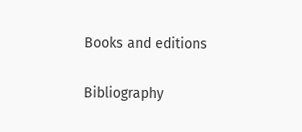Books and editions

Bibliography